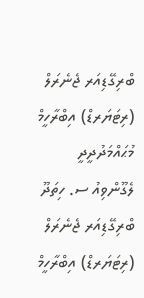ބްރިގޭޑިއަރ ޖެނެރަލް (ރިޓަޔަރޑް) އިބްރާހީމް މުޙައްމަދުދީދީ
ލެގޫންވިއު ސ. ހިތަދޫ
ބްރިގޭޑިއަރ ޖެނެރަލް (ރިޓަޔަރޑް) އިބްރާހީމް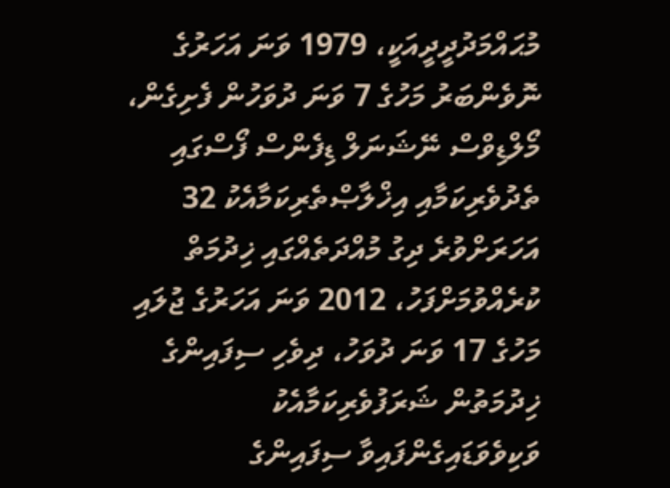މުޙައްމަދުދީދީއަކީ، 1979 ވަނަ އަހަރުގެ ނޮވެންބަރު މަހުގެ 7 ވަނަ ދުވަހުން ފެށިގެން، މޯލްޑިވްސް ނޭޝަނަލް ޑިފެންސް ފޯސްގައި ތެދުވެރިކަމާއި އިޚްލާޞްތެރިކަމާއެކު 32 އަހަރަށްވުރެ ދިގު މުއްދަތެއްގައި ޚިދުމަތް ކުރެއްވުމަށްފަހު، 2012 ވަނަ އަހަރުގެ ޖުލައި މަހުގެ 17 ވަނަ ދުވަހު، ދިވެހި ސިފައިންގެ ޚިދުމަތުން ޝަރަފުވެރިކަމާއެކު ވަކިވެވަޑައިގެންފައިވާ ސިފައިންގެ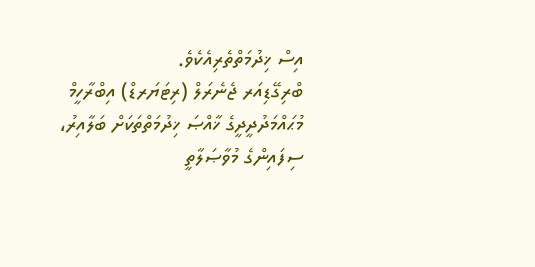އިސް ޚިދުމަތްތެރިއެކެވެ.
ބްރިގޭޑިއަރ ޖެނެރަލް (ރިޓަޔަރޑް) އިބްރާހީމް މުޙައްމަދުދީދީގެ ޚާއްޞަ ޚިދުމަތްތަކަށް ބަލާއިރު، ސިފައިންގެ މުވާޞަލާތީ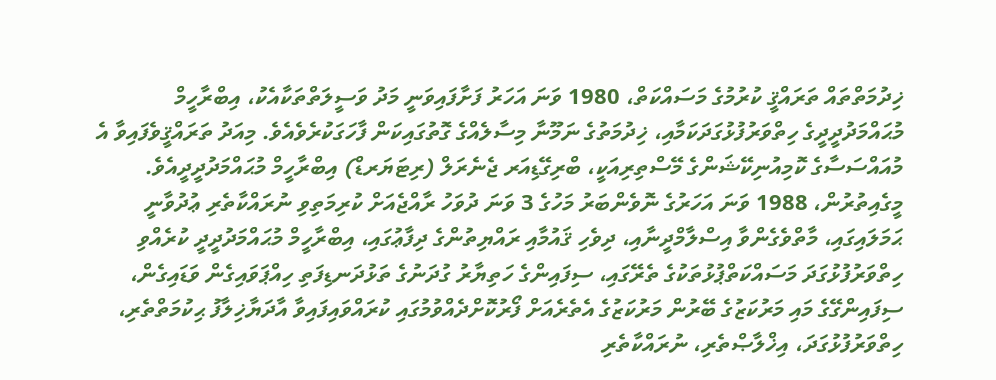ޚިދުމަތްތައް ތަރައްޤީ ކުރުމުގެ މަސައްކަތް، 1980 ވަނަ އަހަރު ފަށާފައިވަނީ މަދު ވަސީލަތްތަކާއެކު، އިބްރާހީމް މުޙައްމަދުދީދީގެ ހިތްވަރުފުޅުގަދަކަމާއި، ޚިދުމަތުގެ ނަމޫނާ މިސާލެއްގެ ގޮތުގައިކަން ފާހަގަކުރެވެއެވެ. މިއަދު ތަރައްޤީވެފައިވާ އެ މުއައްސަސާގެ ކޮމިއުނިކޭޝަންގެ މޭސްތިރިއަކީ، ބްރިގޭޑިއަރ ޖެނެރަލް (ރިޓަޔަރޑް) އިބްރާހީމް މުޙައްމަދުދީދީއެވެ.
މީގެއިތުރުން، 1988 ވަނަ އަހަރުގެ ނޮވެންބަރު މަހުގެ 3 ވަނަ ދުވަހު ރާއްޖެއަށް ކުރިމަތިވި ނުރައްކާތެރި ޢުދުވާނީ ޙަމަލައިގައި، މާތްވެގެންވާ އިސްލާމްދީނާއި، ދިވެހި ޤައުމާއި ރައްޔިތުންގެ ދިފާޢުގައި، އިބްރާހީމް މުޙައްމަދުދީދީ ކުރެއްވި ހިތްވަރުފުޅުގަދަ މަސައްކަތްޕުޅުތަކުގެ ތެރޭގައި، ސިފައިންގެ ހަތިޔާރު ގުދަނުގެ ތަޅުދަނޑިފަތި ހިއްޕަވައިގެން ވަޑައިގެން، ސިފައިންގޭގެ މައި މަރުކަޒުގެ ބޭރުން މަރުކަޒުގެ އެތެރެއަށް ފޯރުކޮށްދެއްވުމުގައި ކުރައްވައިފައިވާ އާދަޔާޚިލާފު ޙިކުމަތްތެރި، ހިތްވަރުފުޅުގަދަ، އިޚްލާޞްތެރި، ނުރައްކާތެރި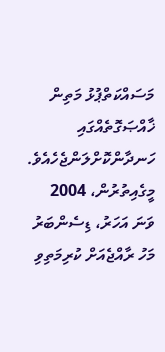މަސައްކަތްޕުޅު މަތިން ޚާއްޞަގޮތެއްގައި ހަނދާންކޮށްލަންޖެހެއެވެ. މީގެއިތުރުން، 2004 ވަނަ އަހަރު، ޑިސެންބަރު މަހު ރާއްޖެއަށް ކުރިމަތިވި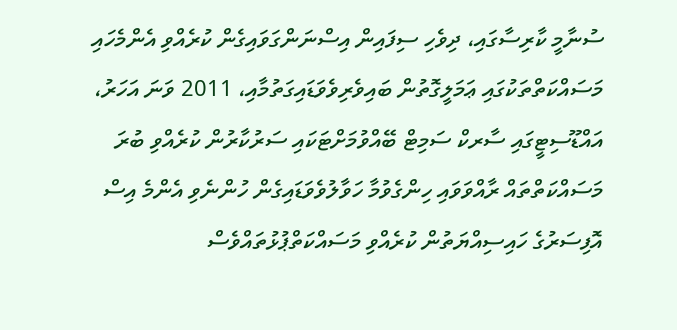ސުނާމީ ކާރިސާގައި، ދިވެހި ސިފައިން އިސްނަންގަވައިގެން ކުރެއްވި އެންމެހައި މަސައްކަތްތަކުގައި ޢަމަލީގޮތުން ބައިވެރިވެވަޑައިގަތުމާއި، 2011 ވަނަ އަހަރު، އައްޑޫސިޓީގައި ސާރކް ސަމިޓް ބޭއްވުމަށްޓަކައި ސަރުކާރުން ކުރެއްވި ބުރަ މަސައްކަތްތައް ރާއްވަވައި ހިންގެވުމާ ހަވާލުވެވަޑައިގެން ހުންނެވި އެންމެ އިސް އޮފިސަރުގެ ހައިސިއްޔަތުން ކުރެއްވި މަސައްކަތްޕުޅުތައްވެސް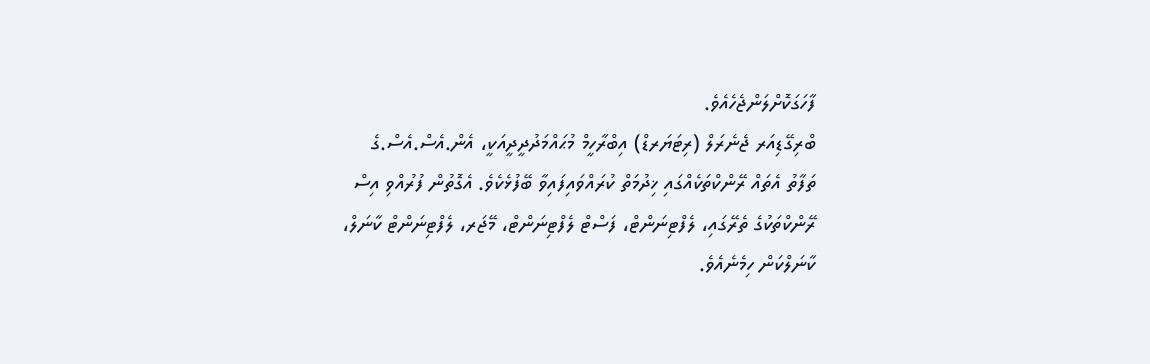ފާހަގަކޮށްލަންޖެހެއެވެ.
ބްރިގޭޑިއަރ ޖެނެރަލް (ރިޓަޔަރޑް) އިބްރާހީމް މުޙައްމަދުދީދީއަކީ، އެން.އެސް.އެސް.ގެ ތަފާތު އެތައް ރޭންކްތަކެއްގައި ޚިދުމަތް ކުރައްވައިފައިވާ ބޭފުޅެކެވެ. އެގޮތުން ފުރުއްވި އިސް ރޭންކްތަކުގެ ތެރޭގައި، ލެފްޓިނަންޓް، ފަސްޓް ލެފްޓިނަންޓް، މޭޖަރ، ލެފްޓިނަންޓް ކާނަލް، ކާނަލްކަން ހިމެނެއެވެ.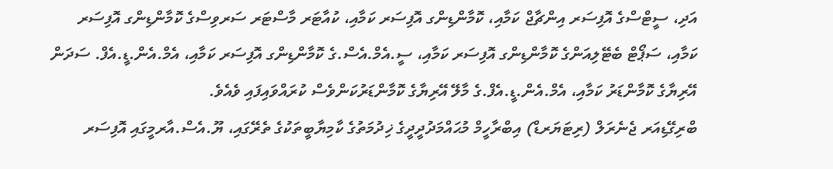އަދި، ސީޓްސްގެ އޮފިސަރ އިންޗާޖް ކަމާއި، ކޮމާންޑިންގ އޮފިސަރ ކަމާއި، ކުއާޓަރ މާސްޓަރ ސަރވިސްގެ ކޮމާންޑިންގ އޮފިސަރ ކަމާއި، ސަޕޯޓް ބެޓޭލިއަންގެ ކޮމާންޑިންގ އޮފިސަރ ކަމާއި، ސީ.އެމް.އެސް.ގެ ކޮމާންޑިންގ އޮފިސަރ ކަމާއި، އެމް.އެން.ޑީ.އެފް. ސަދަން އޭރިޔާގެ ކޮމާންޑަރު ކަމާއި، އެމް.އެން.ޑީ.އެފް.ގެ މާލޭ އޭރިޔާގެ ކޮމާންޑަރުކަންވެސް ކުރައްވައިފައި ވެއެވެ.
ބްރިގޭޑިއަރ ޖެނެރަލް (ރިޓަޔަރޑް) އިބްރާހީމް މުޙައްމަދުދީދީގެ ޚިދުމަތުގެ ކާމިޔާބީތަކުގެ ތެރޭގައި، ޔޫ.އެސް.އާރމީގައި އޮފިސަރ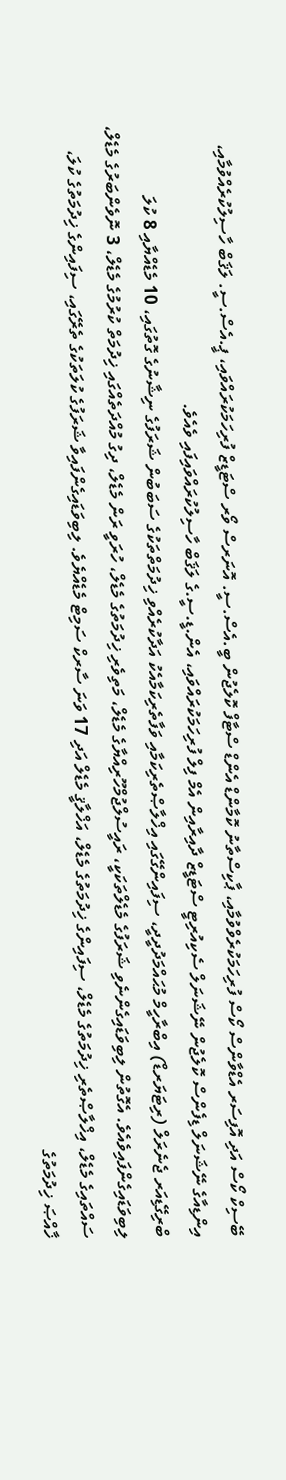ބޭސިކް ކޯސް އަދި އޮފިސަރ އެޑްވާންސް ކޯސް ފުރިހަމަކުރެވްވުމާއި، ޕާކިސްތާނު ކޮމާންޑް އެންޑް ސްޓާފް ކޮލެޖުން ބީ.އެސް.ސީ. އޮނަރސް ވޯރ ސްޓަޑީޒް ފުރިހަމަކުރައްވައި، ޕީ.އެސް.ސީ. ލަޤަބް ހާސިލުކުރެއްވުމާއި، އިންޑިއާގެ ނޭޝަނަލް ޑިފެންސް ކޮލެޖުން ނޭޝަނަލް ސެކިއުރިޓީ ސްޓަޑީޒް ދާއިރާއިން އެމް ފިލް ފުރިހަމަކުރައްވައި، އެން.ޑީ.ސީ.ގެ ލަޤަބް ހާސިލުކުރައްވައިފައި ވެއެވެ.
ބްރިގޭޑިއަރ ޖެނެރަލް (ރިޓަޔަރޑް) އިބްރާހީމް މުޙައްމަދުދީދީ، ސިފައިންގޭގައި އިޚްލާޞްތެރިކަމާއި ވަފާތެރިކަމާއެކު އަދާކުރެއްވި ޚިދުމަތްތަކުގެ ސަބަބުން ޝަރަފުގެ ނިޝާނުގެ ގޮތުގައި، 10 މެޑެއްޔާއި 8 ކުލަ ލިބިވަޑައިގެންފައިވެއެވެ. އެގޮތުން ލިބިވަޑައިގެންނެވި ޝަރަފުގެ މެޑެލްތަކަކީ، ރައީސުލްޖުމްހޫރިއްޔާގެ މެޑެލް، މަތިވެރި ޚިދުމަތުގެ މެޑެލް، ހުރަވީ ރަން މެޑެލް، ދިގު މުއްދަތެއްގައި ޚިދުމަތް ކުރުމުގެ މެޑެލް، 3 ނޮވެންބަރުގެ މެޑެލް، ސައްތައިގެ މެޑެލް، އިޚްލާޞްތެރި ޚިދުމަތުގެ މެޑެލް، ސިފައިންގެ ޚިދުމަތުގެ މެޑެލް، އަޚްލާޤީ މެޑެލް އަދި 17 ވަނަ ސާރކް ސަމިޓް މެޑެއްޔެވެ. ލިބިވަޑައިގެންފައިވާ ޝަރަފުގެ ކުލަތަކުގެ ތެރޭގައި، ސިފައިންގެ ޚިދުމަތުގެ ކުލަ، ޚާއްޞަ ޚިދުމަތުގެ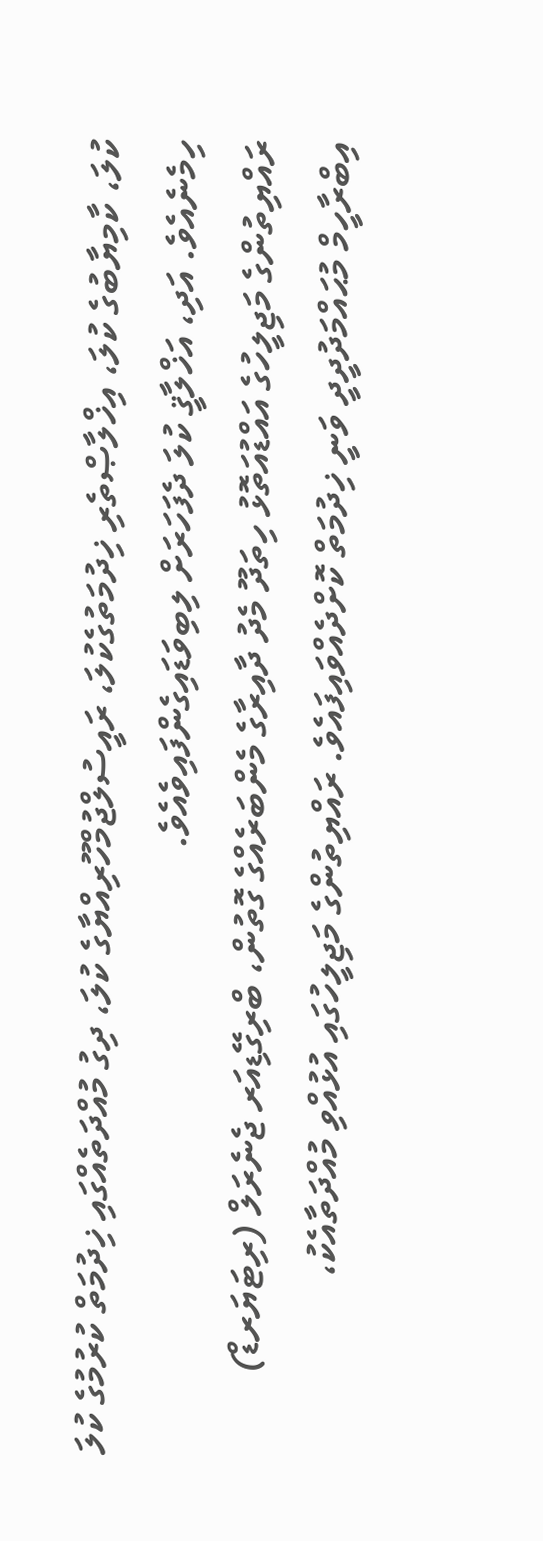ކުލަ، ކާމިޔާބުގެ ކުލަ، އިޚްލާޞްތެރި ޚިދުމަތުގެކުލަ، ރައީސުލްޖުމްހޫރިއްޔާގެ ކުލަ، ދިގު މުއްދަތެއްގައި ޚިދުމަތް ކުރުމުގެ ކުލަ ހިމެނެއެވެ. އަދި، އަޚްލާޤީ ކުލަ ދެފަހަރަށް ލިބިވަޑައިގެންފައިވެއެވެ.
ރައްޔިތުންގެ މަޖިލީހުގެ އައްޑުއަތޮޅު ހިތަދޫ މެދު ދާއިރާގެ މެންބަރެއްގެ ގޮތުން، ބްރިގޭޑިއަރ ޖެނެރަލް (ރިޓަޔަރޑް) އިބްރާހީމް މުޙައްމަދުދީދީ ވަނީ ޚިދުމަތް ކޮށްދެއްވައިފައެވެ. ރައްޔިތުންގެ މަޖިލީހުގައި އުޅުއްވި މުއްދަތާއެކު،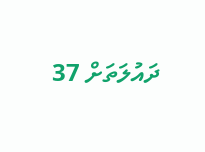ދައުލަތަށް 37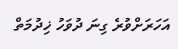އަހަރަށްވުރެ ގިނަ ދުވަހު ޚިދުމަތް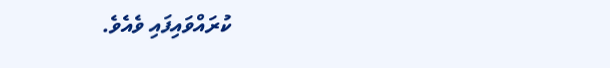ކުރައްވައިފައި ވެއެވެ.